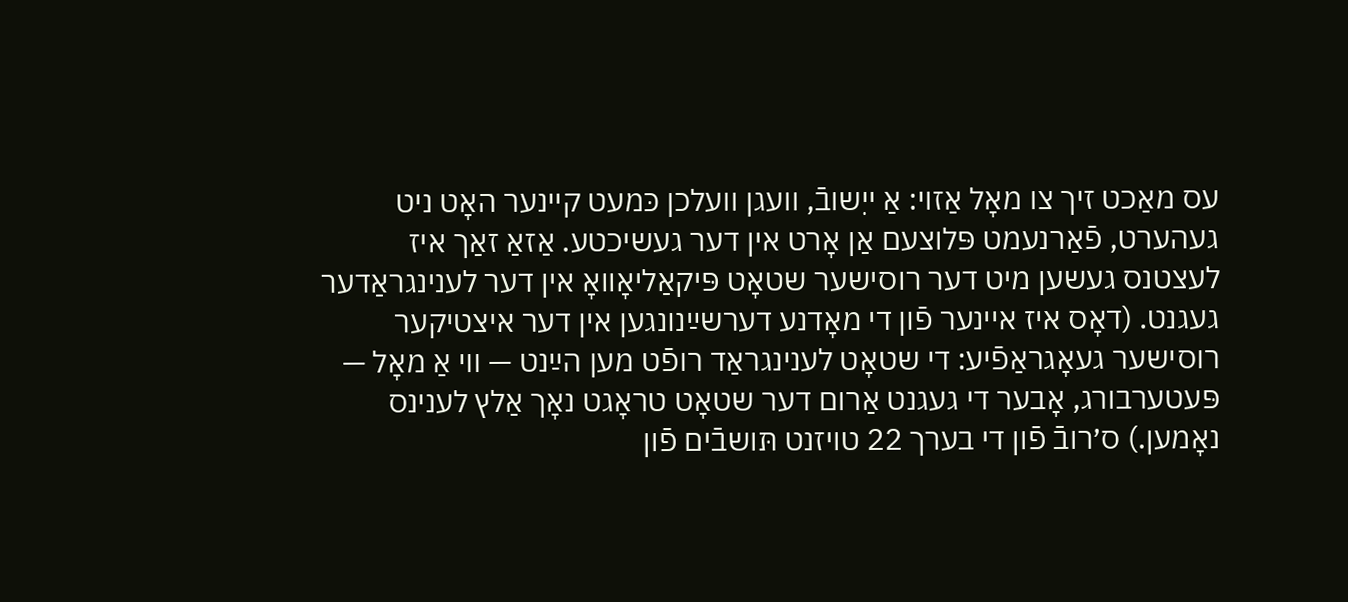עס מאַכט זיך צו מאָל אַזוי: אַ ייִשובֿ, וועגן וועלכן כּמעט קיינער האָט ניט געהערט, פֿאַרנעמט פּלוצעם אַן אָרט אין דער געשיכטע. אַזאַ זאַך איז לעצטנס געשען מיט דער רוסישער שטאָט פּיקאַליאָוואָ אין דער לענינגראַדער געגנט. (דאָס איז איינער פֿון די מאָדנע דערשײַנונגען אין דער איצטיקער רוסישער געאָגראַפֿיע: די שטאָט לענינגראַד רופֿט מען הײַנט — ווי אַ מאָל — פּעטערבורג, אָבער די געגנט אַרום דער שטאָט טראָגט נאָך אַלץ לענינס נאָמען.) ס׳רובֿ פֿון די בערך 22 טויזנט תּושבֿים פֿון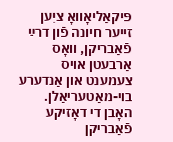פּיקאַליאָוואָ ציִען זייער חיונה פֿון דרײַ פֿאַבריקן, וואָס אַרבעטן אויס צעמענט און אַנדערע בוי-מאַטעריאַלן. האָבן די דאָזיקע פֿאַבריקן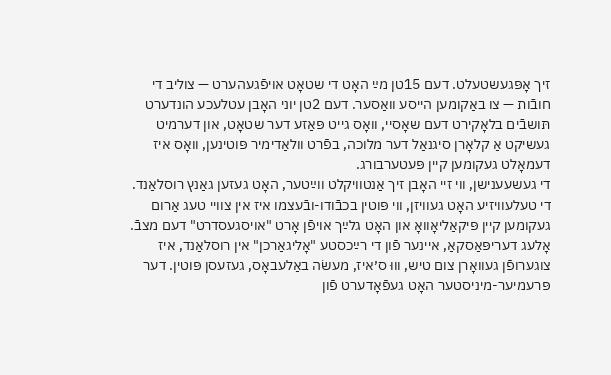זיך אָפּגעשטעלט. דעם 15טן מײַ האָט די שטאָט אויפֿגעהערט — צוליב די חובֿות — צו באַקומען הייסע וואַסער. דעם 2טן יוני האָבן עטלעכע הונדערט תּושבֿים בלאָקירט דעם שאָסיי, וואָס גייט פּאַזע דער שטאָט, און דערמיט געשיקט אַ קלאָרן סיגנאַל דער מלוכה, בפֿרט וולאַדימיר פּוטינען, וואָס איז דעמאָלט געקומען קיין פּעטערבורג.
די געשעענישן, ווי זיי האָבן זיך אַנטוויקלט ווײַטער, האָט געזען גאַנץ רוסלאַנד. די טעלעוויזיע האָט געוויזן, ווי פּוטין בכבֿודו-ובֿעצמו איז אין צוויי טעג אַרום געקומען קיין פּיקאַליאָוואָ און האָט גלײַך אויפֿן אָרט "אויסגעסדרט" דעם מצבֿ. אָלעג דעריפּאַסקאַ, איינער פֿון די רײַכסטע "אָליגאַרכן" אין רוסלאַנד, איז צוגערופֿן געוואָרן צום טיש, וווּ ס׳איז, מעשׂה באַלעבאָס, געזעסן פּוטין. דער פּרעמיער-מיניסטער האָט געפֿאָדערט פֿון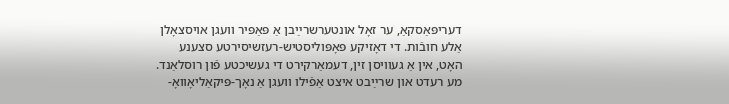דעריפּאַסקאַ, ער זאָל אונטערשרײַבן אַ פּאַפּיר וועגן אויסצאָלן אַלע חובֿות. די דאָזיקע פּאָפּוליסטיש-רעזשיסירטע סצענע האָט, אין אַ געוויסן זין, דעמאַרקירט די געשיכטע פֿון רוסלאַנד. מע רעדט און שרײַבט איצט אַפֿילו וועגן אַ נאָך-פּיקאַליאָוואָ-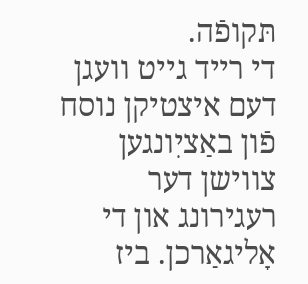תּקופֿה.
די רייד גייט וועגן דעם איצטיקן נוסח פֿון באַציִונגען צווישן דער רעגירונג און די אָליגאַרכן. ביז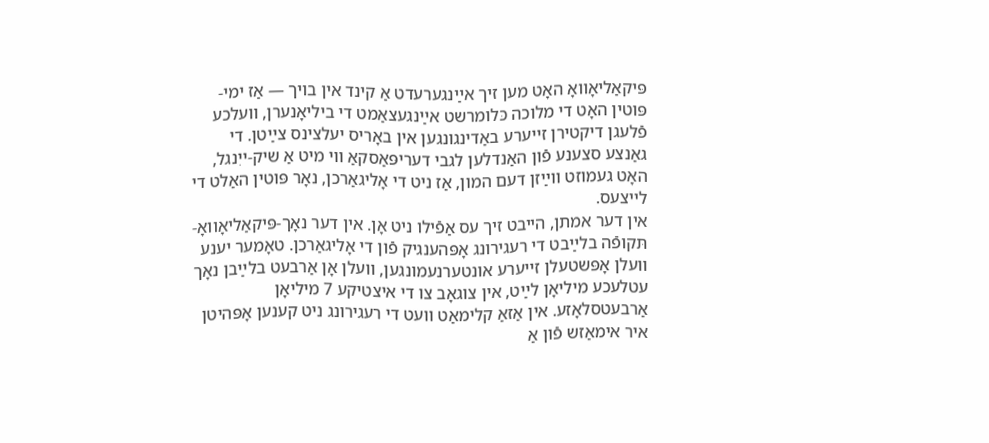פּיקאַליאָוואָ האָט מען זיך אײַנגערעדט אַ קינד אין בויך — אַז ימי-פּוטין האָט די מלוכה כּלומרשט אײַנגעצאַמט די ביליאָנערן, וועלכע פֿלעגן דיקטירן זייערע באַדינגונגען אין באָריס יעלצינס צײַטן. די גאַנצע סצענע פֿון האַנדלען לגבי דעריפּאַסקאַ ווי מיט אַ שיק-ייִנגל, האָט געמוזט ווײַזן דעם המון, אַז ניט די אָליגאַרכן, נאָר פּוטין האַלט די לייצעס.
אין דער אמתן, הייבט זיך עס אַפֿילו ניט אָן. אין דער נאָך-פּיקאַליאָוואָ-תּקופֿה בלײַבט די רעגירונג אָפּהענגיק פֿון די אָליגאַרכן. טאָמער יענע וועלן אָפּשטעלן זייערע אונטערנעמונגען, וועלן אָן אַרבעט בלײַבן נאָך עטלעכע מיליאָן לײַט, אין צוגאָב צו די איצטיקע 7 מיליאָן אַרבעטסלאָזע. אין אַזאַ קלימאַט וועט די רעגירונג ניט קענען אָפּהיטן איר אימאַזש פֿון אַ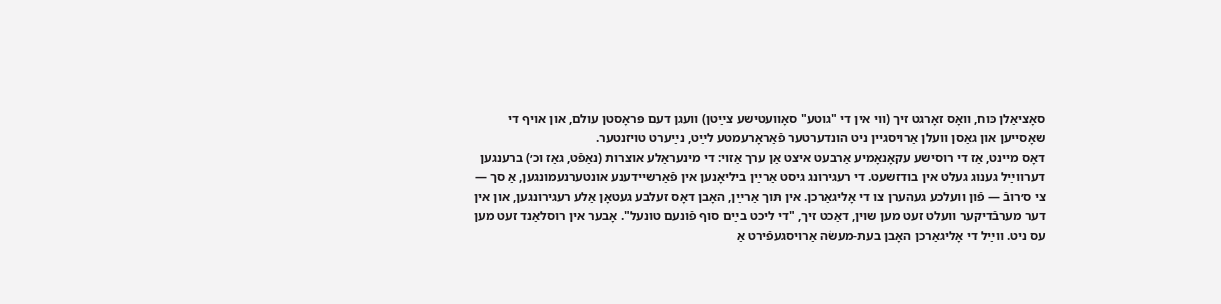סאָציאַלן כּוח, וואָס זאָרגט זיך (ווי אין די "גוטע" סאָוועטישע צײַטן) וועגן דעם פּראָסטן עולם, און אויף די שאָסייען און גאַסן וועלן אַרויסגיין ניט הונדערטער פֿאַראָרעמטע לײַט, נײַערט טויזנטער.
דאָס מיינט, אַז די רוסישע עקאָנאָמיע אַרבעט איצט אַן ערך אַזוי: די מינעראַלע אוצרות (נאַפֿט, גאַז וכ׳) ברענגען דערווײַל גענוג געלט אין בודזשעט. די רעגירונג גיסט אַרײַן ביליאָנען אין פֿאַרשיידענע אונטערנעמונגען, אַ סך — צי ס׳רובֿ — פֿון וועלכע געהערן צו די אָליגאַרכן. אין תּוך אַרײַן, האָבן דאָס זעלבע געטאָן אַלע רעגירונגען, און אין דער מערבֿדיקער וועלט זעט מען שוין, דאַכט זיך, "די ליכט בײַם סוף פֿונעם טונעל". אָבער אין רוסלאַנד זעט מען עס ניט. ווײַל די אָליגאַרכן האָבן בעת-מעשׂה אַרויסגעפֿירט אַ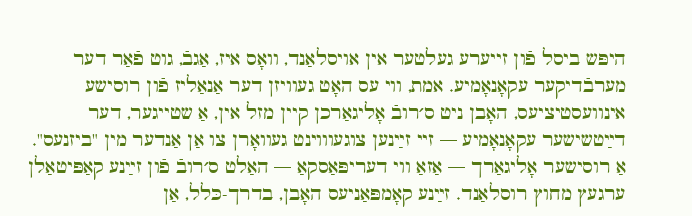היפּש ביסל פֿון זייערע געלטער אין אויסלאַנד, וואָס איז, אַגבֿ, גוט פֿאַר דער מערבֿדיקער עקאָנאָמיע. אמת, ווי עס האָט געוויזן דער אַנאַליז פֿון רוסישע אינוועסטיציעס, האָבן ניט ס׳רובֿ אָליגאַרכן קיין מזל אין, אַ שטייגער, דער דײַטשישער עקאָנאָמיע — זיי זײַנען צוגעוווינט געוואָרן צו אַן אַנדער מין "ביזנעס".
אַ רוסישער אָליגאַרך — אַזאַ ווי דעריפּאַסקאַ — האַלט ס׳רובֿ פֿון זײַנע קאַפּיטאַלן ערגעץ מחוץ רוסלאַנד. זײַנע קאָמפּאַניעס האָבן, בדרך-כּלל, אַן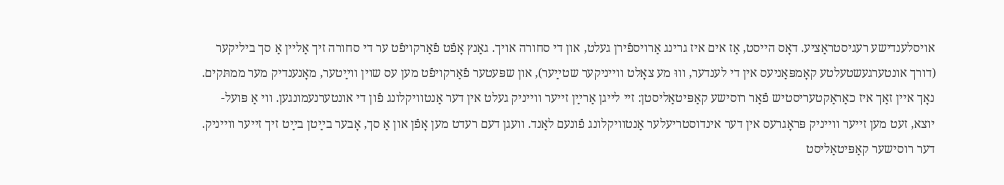אויסלענדישע רעגיסטראַציע. דאָס הייסט, אַז אים איז גרינג אַרויספֿירן געלט, און די סחורה אויך. גאַנץ אָפֿט פֿאַרקויפֿט ער די סחורה זיך אַליין אַ סך ביליקער (דורך אונטערגעשטעלטע קאָמפּאַניעס אין די לענדער, וווּ מע צאָלט ווייניקער שטײַער), און שפּעטער פֿאַרקויפֿט מען עס שוין ווײַטער, מאָנענדיק מער ממתּקים.
נאָך איין זאַך איז כאַראַקטעריסטיש פֿאַר רוסישע קאַפּיטאַליסטן: זיי לייגן אַרײַן זייער ווייניק געלט אין דער אַנטוויקלונג פֿון די אונטערנעמונגען. ווי אַ פּועל-יוצא, זעט מען זייער ווייניק פּראָגרעס אין דער אינדוסטריעלער אַנטוויקלונג פֿונעם לאַנד. וועגן דעם רעדט מען אָפֿן און אַ סך, אָבער בײַטן בײַט זיך זייער ווייניק. דער רוסישער קאַפּיטאַליסט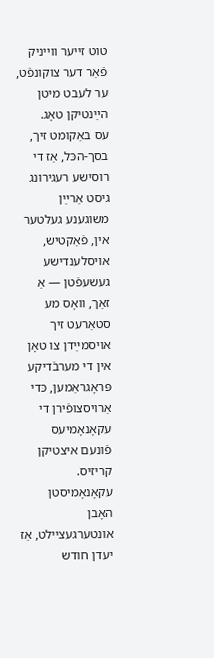טוט זייער ווייניק פֿאַר דער צוקונפֿט, ער לעבט מיטן הײַנטיקן טאָג.
עס באַקומט זיך, בסך-הכּל, אַז די רוסישע רעגירונג גיסט אַרײַן משוגענע געלטער אין, פֿאַקטיש, אויסלענדישע געשעפֿטן — אַ זאַך, וואָס מע סטאַרעט זיך אויסמײַדן צו טאָן אין די מערבֿדיקע פּראָגראַמען, כּדי אַרויסצופֿירן די עקאָנאָמיעס פֿונעם איצטיקן קריזיס. עקאָנאָמיסטן האָבן אונטערגעציילט, אַז יעדן חודש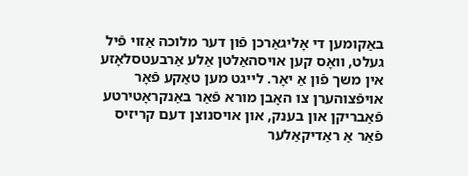באַקומען די אָליגאַרכן פֿון דער מלוכה אַזוי פֿיל געלט, וואָס קען אויסהאַלטן אַלע אַרבעטסלאָזע אין משך פֿון אַ יאָר. לייגט מען טאַקע פֿאָר אויפֿצוהערן צו האָבן מורא פֿאַר באַנקראָטירטע פֿאַבריקן און בענק, און אויסנוצן דעם קריזיס פֿאַר אַ ראַדיקאַלער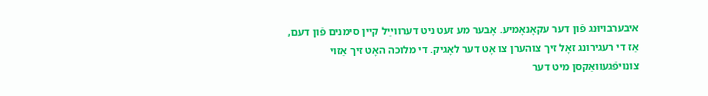איבערבויוּנג פֿון דער עקאָנאָמיע. אָבער מע זעט ניט דערווײַל קיין סימנים פֿון דעם, אַז די רעגירונג זאָל זיך צוהערן צו אָט דער לאָגיק. די מלוכה האָט זיך אַזוי צונויפֿגעוואַקסן מיט דער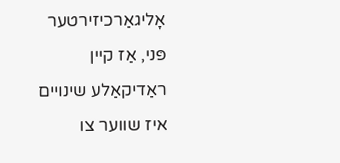אָליגאַרכיזירטער פּני, אַז קיין ראַדיקאַלע שינויים איז שווער צו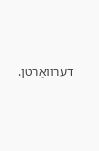דערוואַרטן.